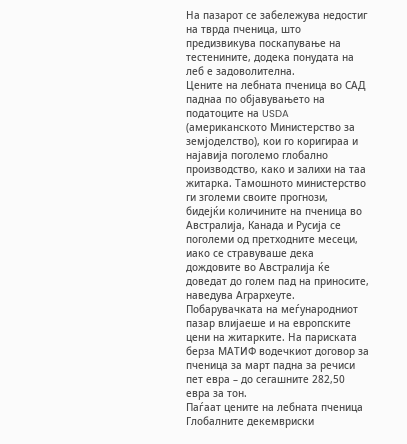На пазарот се забележува недостиг на тврда пченица, што предизвикува поскапување на тестенините, додека понудата на леб е задоволителна.
Цените на лебната пченица во САД паднаа по објавувањето на податоците на USDA (американското Министерство за земјоделство), кои го коригираа и најавија поголемо глобално производство, како и залихи на таа житарка. Тамошното министерство ги зголеми своите прогнози, бидејќи количините на пченица во Австралија, Канада и Русија се поголеми од претходните месеци, иако се стравуваше дека дождовите во Австралија ќе доведат до голем пад на приносите, наведува Агрархеуте.
Побарувачката на меѓународниот пазар влијаеше и на европските цени на житарките. На париската берза МАТИФ водечкиот договор за пченица за март падна за речиси пет евра – до сегашните 282,50 евра за тон.
Паѓаат цените на лебната пченица
Глобалните декемвриски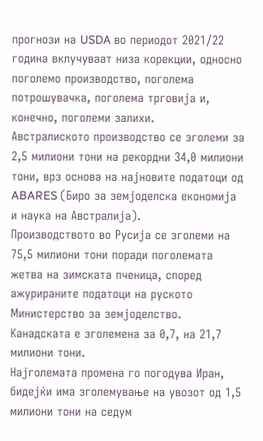прогнози на USDA во периодот 2021/22 година вклучуваат низа корекции, односно поголемо производство, поголема потрошувачка, поголема трговија и, конечно, поголеми залихи.
Австралиското производство се зголеми за 2,5 милиони тони на рекордни 34,0 милиони тони, врз основа на најновите податоци од ABARES (Биро за земјоделска економија и наука на Австралија).
Производството во Русија се зголеми на 75,5 милиони тони поради поголемата жетва на зимската пченица, според ажурираните податоци на руското Министерство за земјоделство. Канадската е зголемена за 0,7, на 21,7 милиони тони.
Најголемата промена го погодува Иран, бидејќи има зголемување на увозот од 1,5 милиони тони на седум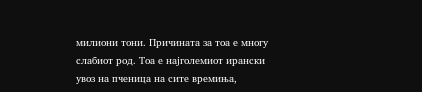милиони тони. Причината за тоа е многу слабиот род. Тоа е најголемиот ирански увоз на пченица на сите времиња,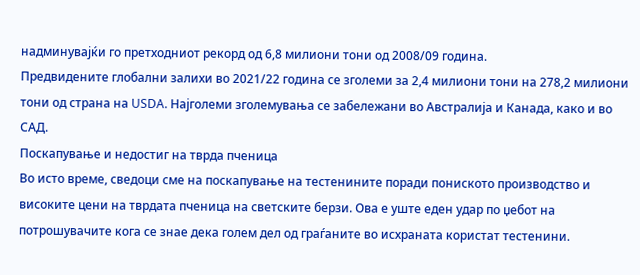надминувајќи го претходниот рекорд од 6,8 милиони тони од 2008/09 година.
Предвидените глобални залихи во 2021/22 година се зголеми за 2,4 милиони тони на 278,2 милиони тони од страна на USDA. Најголеми зголемувања се забележани во Австралија и Канада, како и во САД.
Поскапување и недостиг на тврда пченица
Во исто време, сведоци сме на поскапување на тестенините поради пониското производство и високите цени на тврдата пченица на светските берзи. Ова е уште еден удар по џебот на потрошувачите кога се знае дека голем дел од граѓаните во исхраната користат тестенини.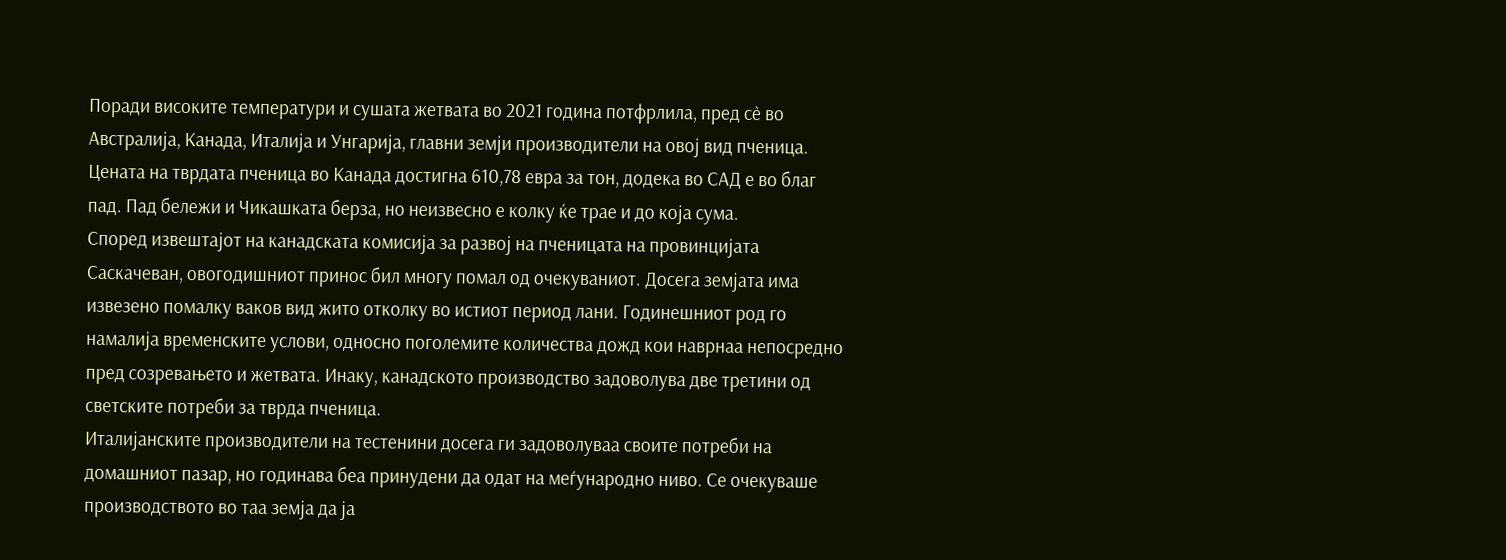Поради високите температури и сушата жетвата во 2021 година потфрлила, пред сѐ во Австралија, Канада, Италија и Унгарија, главни земји производители на овој вид пченица.
Цената на тврдата пченица во Канада достигна 610,78 евра за тон, додека во САД е во благ пад. Пад бележи и Чикашката берза, но неизвесно е колку ќе трае и до која сума.
Според извештајот на канадската комисија за развој на пченицата на провинцијата Саскачеван, овогодишниот принос бил многу помал од очекуваниот. Досега земјата има извезено помалку ваков вид жито отколку во истиот период лани. Годинешниот род го намалија временските услови, односно поголемите количества дожд кои наврнаа непосредно пред созревањето и жетвата. Инаку, канадското производство задоволува две третини од светските потреби за тврда пченица.
Италијанските производители на тестенини досега ги задоволуваа своите потреби на домашниот пазар, но годинава беа принудени да одат на меѓународно ниво. Се очекуваше производството во таа земја да ја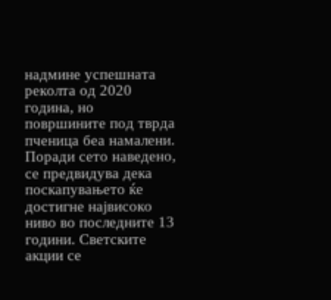надмине успешната реколта од 2020 година, но површините под тврда пченица беа намалени.
Поради сето наведено, се предвидува дека поскапувањето ќе достигне највисоко ниво во последните 13 години. Светските акции се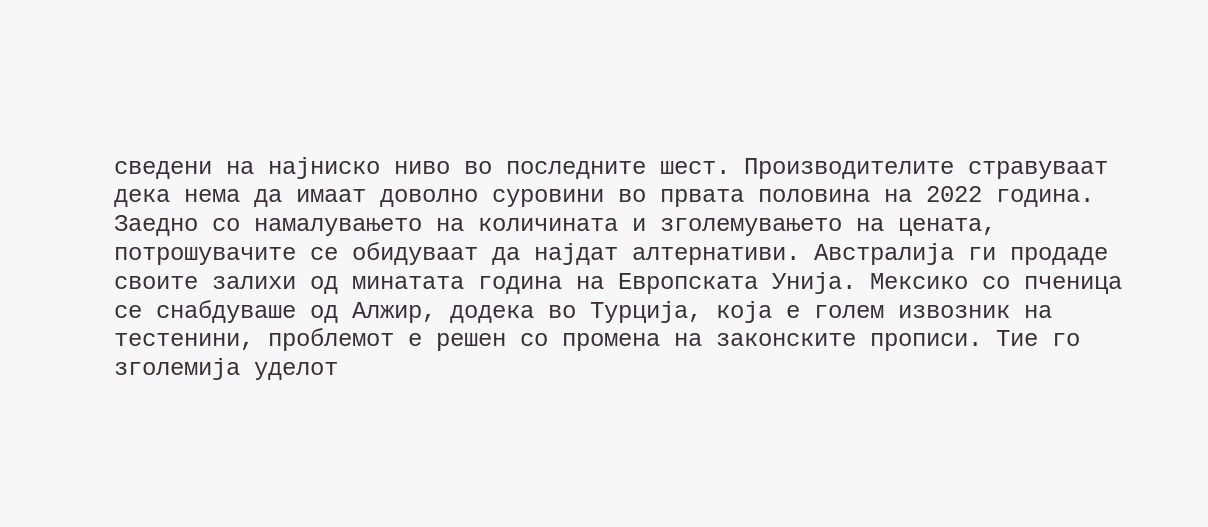сведени на најниско ниво во последните шест. Производителите стравуваат дека нема да имаат доволно суровини во првата половина на 2022 година.
Заедно со намалувањето на количината и зголемувањето на цената, потрошувачите се обидуваат да најдат алтернативи. Австралија ги продаде своите залихи од минатата година на Европската Унија. Мексико со пченица се снабдуваше од Алжир, додека во Турција, која е голем извозник на тестенини, проблемот е решен со промена на законските прописи. Тие го зголемија уделот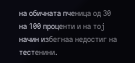на обичната пченица од 30 на 100 проценти и на тој начин избегнаа недостиг на тестенини.